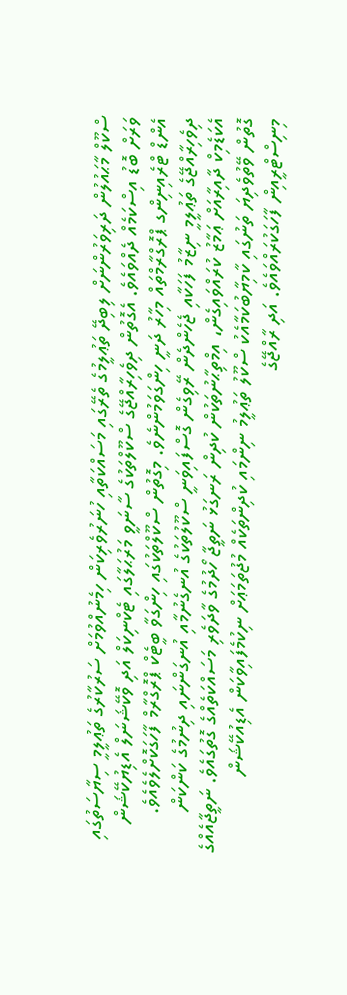ސްކޫލް މާޙައުލުން ދަރިވަރުންނަށް ލިބިދޭ ތަޢުލީމުގެ ތެރޭގައި މަސައްކަތާއި ހުނަރުވެރިކަން ހިމެނުއްވުމަށް ސަރުކާރުގެ ތަޢުލީމީ ސިޔާސަތުގައި ވަރަށް ބޮޑު އިސްކަމެއް ދެއްވައެވެ. އެގޮތުން ދިވެހިރާއްޖޭގެ ސްކޫލްތަކުގެ ސާނަވީ މަރުޙަލާގައި ޓެކްނިކަލް އަދި ވޮކޭޝަނަލް އެޑިޔުކޭޝަން އެންޑް ޓްރެއިނިންގ ޕްރޮގްރާމްތައް މިހާރު ދަނީ ހިންގަވަމުންނެވެ. މިގޮތުން ސްކޫލްތަކުގައި ހިންގަވާ ބީޓެކް ޕްރޮގްރާމް ފާހަގަކޮށްލެވެއެވެ.
ދިވެހިރާއްޖޭގެ ތަޢުލީމީ ނިޒާމު ފަހަކާއި ޖެހެންދެން ރޭވިގެން ގޮސްފައިވަނީ ސްކޫލުތަކުގެ އުނގެނުމާއި އުނގަންނައި ދިނުމުގެ ކަންކަން އެކަޑެމިކް ދާއިރާއަށް ޢަމާޒު ކުރައްވައިގެން، އިމްތިޙާނުތަކުން ކުދިން ރަނގަޅު ނަތީޖާ ހޯދުމުގެ ވާދަވެރި މަސައްކަތެއްގެ ގޮތުގައެވެ. ނަތީޖާއެއްގެ ގޮތުން ވޭތުވެދިޔަ ތަނުގައި ކާމިޔާބުކަމާއެކު ސްކޫލު ތަޢުލީމު ނިންމައި ކުދިންތަކެއް މުޖުތަމަޢަށް ނިކުމެފައިވާކަން އެޑިއުކޭޝަން މިނިސްޓްރީއިން ފާހަގަކުރައްވައެވެ. އަދި ރާއްޖޭގެ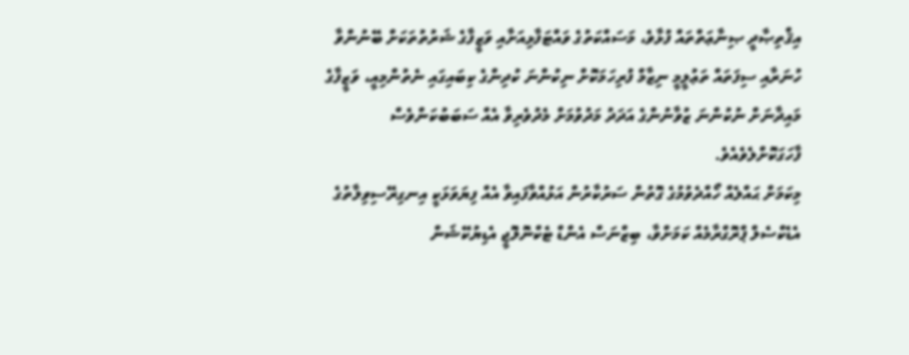އިޤްތިޞާދީ ޞިނާޢަތްތައް ފުޅާވެ، މަސައްކަތުގެ ވައްޓަފާޅިއަށާއި ވަޒީފާގެ ޝަރުތުތަކަށް ބޭނުންވާ ހުނަރާއި ސިފަތައް ތަޢުލީމީ ނިޒާމް ފުރިހަމަކޮށް ނިކުންނަ ކުދިންގެ ކިބައިގައި ނެތުންމިއީ، ވަޒީފާގެ މައިދާނަށް ނުކުންނަ ޒުވާނުންގެ އަދަދު މަދުވުމަށް މެދުވެރިވާ އެއް ސަބަބުކަންވެސް ފާހަގަކޮށްލެވެއެވެ.
މިކަމަށް ޙައްލެއް ހޯއްދެވުމުގެ ގޮތުން ސަރުކާރުން އަޅުއްވާފައިވާ އެއް ފިޔަވަޅަކީ އިނގިރޭސިވިލާތުގެ އެޑެކްސެލް ޕްރޮގްރާމެއް ކަމަށްވާ، ބިޒްނަސް އެންޑް ޓެކްނޮލޮޖީ އެޑިޔުކޭޝަން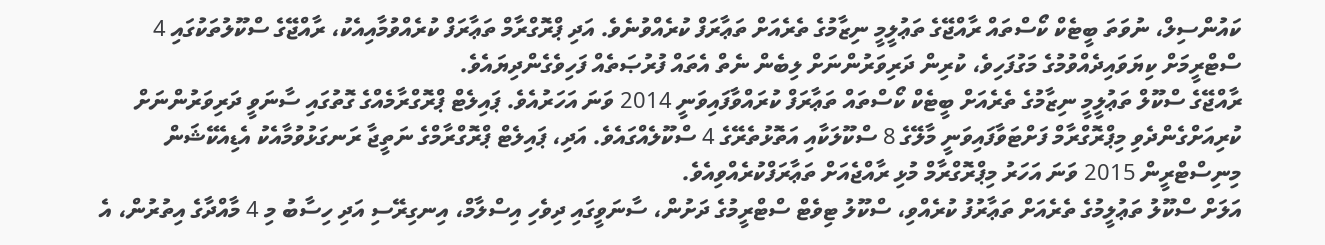ކައުންސިލް، ނުވަތަ ބީޓެކް ކޯސްތައް ރާއްޖޭގެ ތަޢުލީމީ ނިޒާމުގެ ތެރެއަށް ތަޢާރަފް ކުރެއްވުނެވެ. އަދި ޕްރޮގްރާމް ތަޢާރަފް ކުރެއްވުމާއިއެކު، ރާއްޖޭގެ ސްކޫލުތަކުގައި 4 ސްޓްރީމަށް ކިޔަވައިދެއްވުމުގެ މަގުފަހިވެ، ކުރިން ދަރިވަރުންނަށް ލިބެން ނެތް އެތައް ފުރުޞަތެއް ފަހިވެގެންދިޔައެވެ.
ރާއްޖޭގެ ސްކޫލް ތަޢުލީމީ ނިޒާމުގެ ތެރެއަށް ބީޓެކް ކޯސްތައް ތަޢާރަފް ކުރައްވާފައިވަނީ 2014 ވަނަ އަހަރުއެވެ. ޕައިލެޓް ޕްރޮގްރާމެއްގެ ގޮތުގައި ސާނަވީ ދަރިވަރުންނަށް ކުރިއަށްގެންދެވި މިޕްރޮގްރާމް ފަށްޓަވާފައިވަނީ މާލޭގެ 8 ސްކޫލަކާއި އަތޮޅުތެރޭގެ 4 ސްކޫލެއްގައެވެ. އަދި، ޕައިލެޓް ޕްރޮގްރާމްގެ ނަތީޖާ ރަނގަޅުވުމާއެކު އެޑިއެކޭޝަން މިނިސްޓްރީން 2015 ވަނަ އަހަރު މިޕްރޮގްރާމް މުޅި ރާއްޖެއަށް ތަޢާރަފްކުރެއްވިއެވެ.
އަލަށް ސްކޫލު ތަޢުލީމުގެ ތެރެއަށް ތަޢާރުފު ކުރެއްވި، ސްކޫލު ޓިވެޓް ސްޓްރީމުގެ ދަށުން، ސާނަވީގައި ދިވެހި އިސްލާމް، އިނގިރޭސި އަދި ހިސާބު މި 4 މާއްދާގެ އިތުރުން، އެ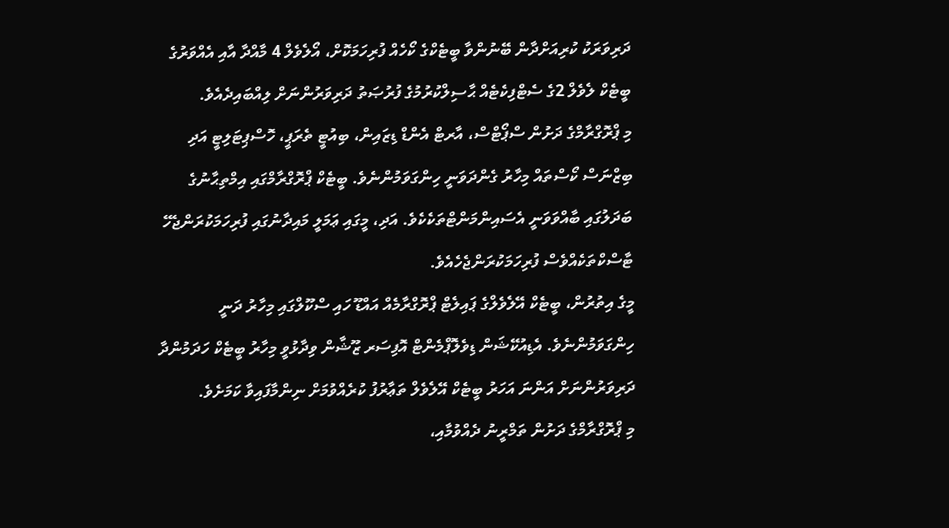ދަރިވަރަކު ކުރިއަށްދާން ބޭނުންވާ ބީޓެކްގެ ކޯހެއް ފުރިހަމަކޮށް، އޯލެވެލް 4 މާއްދާ އާއި އެއްވަރުގެ ބީޓެކް ލެވެލް 2ގެ ސެޓްފިކެޓެއް ޙާސިލްކުރުމުގެ ފުރުޞަތު ދަރިވަރުންނަށް ލިއްބައިދެއެވެ.
މި ޕްރޮގްރާމްގެ ދަށުން ސްޕޯޓްސް، އާރޓް އެންޑް ޑިޒައިން، ބިއުޓީ ތެރަޕީ، ހޮސްޕިޓަލިޓީ އަދި ބިޒްނަސް ކޯސްތައް މިހާރު ގެންދަވަނީ ހިންގަވަމުންނެވެ. ބީޓެކް ޕްރޮގްރާމްގައި އިމްތިޙާނުގެ ބަދަލުގައި ބާއްވަވަނީ އެސައިންމަންޓްތަކެކެވެ. އަދި، މީގައި ޢަމަލީ މައިދާނުގައި ފުރިހަމަކުރަންޖެހޭ ޓާސްކްތަކެއްވެސް ފުރިހަމަކުރަންޖެހެއެވެ.
މީގެ އިތުރުން، ބީޓެކް އޭލެވެލްގެ ޕައިލެޓް ޕްރޮގްރާމެއް އައްޑޫ ހައި ސްކޫލްގައި މިހާރު ދަނީ ހިންގަވަމުންނެވެ. އެޑިއުކޭޝަން ޑިވެލޮޕްމެންޓް އޮފިސަރ ޒޫޝާން ވިދާޅުވީ މިހާރު ބީޓެކް ހަދަމުންދާ ދަރިވަރުންނަށް އަންނަ އަހަރު ބީޓެކް އޭލެވެލް ތަޢާރުފު ކުރެއްވުމަށް ނިންމާފައިވާ ކަމަށެވެ.
މި ޕްރޮގްރާމްގެ ދަށުން ތަމްރީނު ދެއްވުމާއި،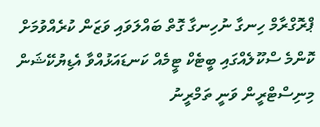ޕްރޮގްރާމް ހިނގާ ނުހިނގާ ގޮތް ބައްލަވައި ވަޒަން ކުރެއްވުމަށް ކޮންމެ ސްކޫލެއްގައި ބީޓެކް ޓީމެއް ކަނޑައަޅުއްވާ އެޑިޔުކޭޝަން މިނިސްޓްރީން ވަނީ ތަމްރީނު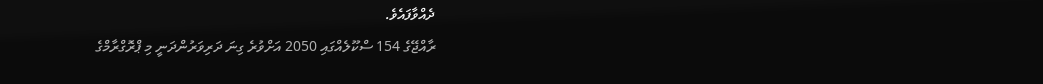ދެއްވާފައެވެ.
ރާއްޖޭގެ 154 ސްކޫލެއްގައި 2050 އަށްވުރެ ގިނަ ދަރިވަރުންދަނީ މި ޕްރޮގްރާމްގެ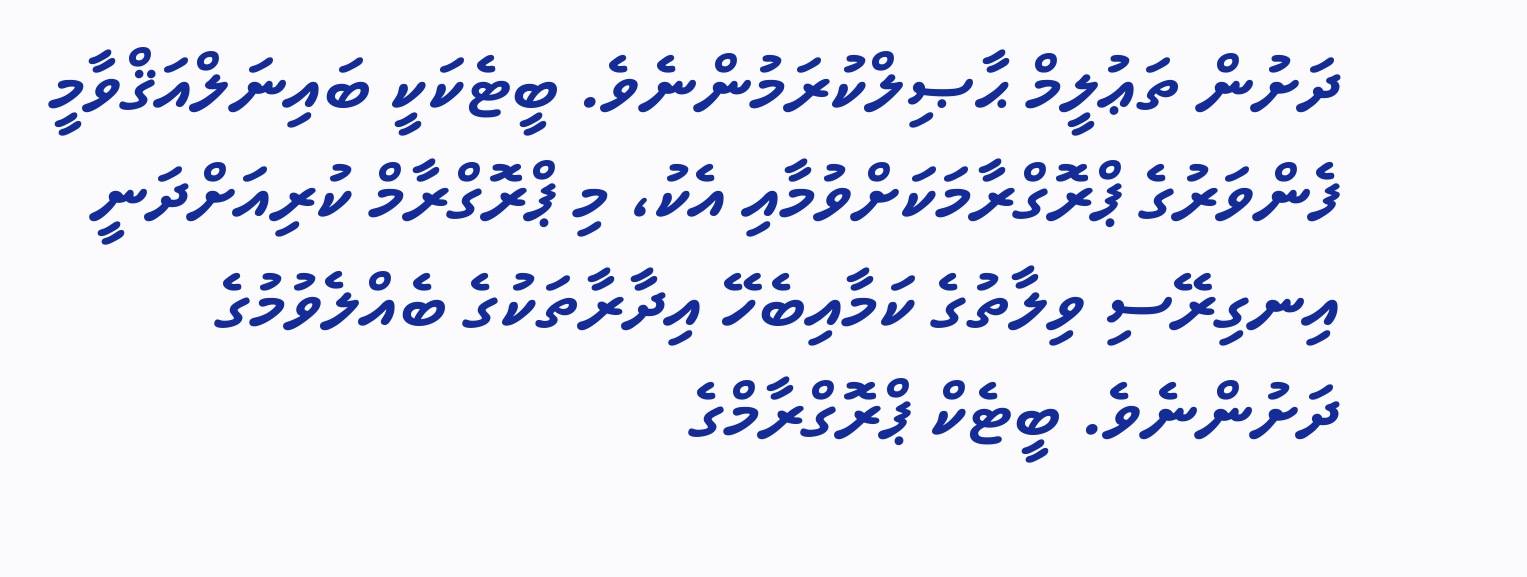ދަށުން ތަޢުލީމް ޙާޞިލްކުރަމުންނެވެ. ބީޓެކަކީ ބައިނަލްއަޤްވާމީ ފެންވަރުގެ ޕްރޮގްރާމަކަށްވުމާއި އެކު، މި ޕްރޮގްރާމް ކުރިއަށްދަނީ އިނގިރޭސި ވިލާތުގެ ކަމާއިބެހޭ އިދާރާތަކުގެ ބެއްލެވުމުގެ ދަށުންނެވެ. ބީޓެކް ޕްރޮގްރާމްގެ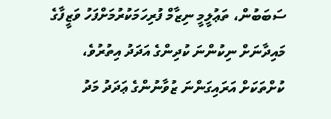ސަބަބުން، ތަޢުލީމީ ނިޒާމް ފުރިހަމަކުރުމަށްފަހު ވަޒީފާގެ މައިދާނަށް ނިކުންނަ ކުދިންގެ އަދަދު އިތުރުވެ، ކުށްތަކަށް އަރައިގަންނަ ޒުވާނުންގެ ޢަދަދު މަދު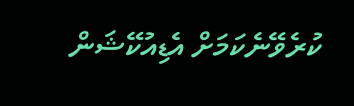ކުރެވޭނެކަމަށް އެޑިއުކޭޝަން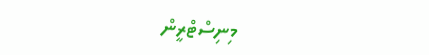މިނިސްޓްރީން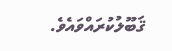ޤަބޫލުކުރައްވައެވެ.